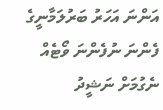އަންނަ އަހަރު ބަރުލަމާނީގެ ފެންނަ ނުފެންނަ ވޯޓެއް ނެގުމަށް ނަޝީދު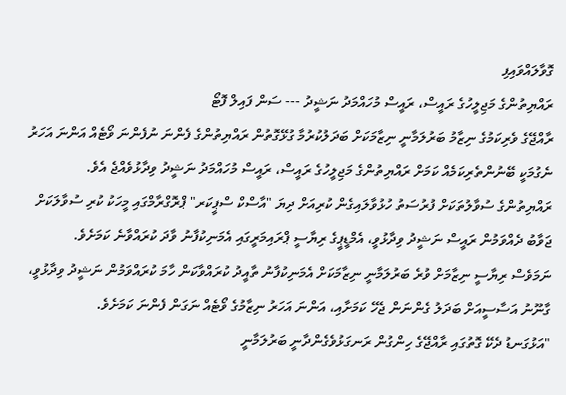ގޮވާލައްވައިފި
ރައްޔިތުންގެ މަޖިލީހުގެ ރައީސް، ރައީސް މުހައްމަދު ނަޝީދު --- ސަން ފައިލް ފޮޓޯ
ރާއްޖޭގެ ވެރިކަމުގެ ނިޒާމު ބަރުލަމާނީ ނިޒާމަކަށް ބަދަލުކުރުމާ ގުޅޭގޮތުން ރައްޔިތުންގެ ފެންނަ ނުފެންނަ ވޯޓެއް އަންނަ އަހަރު ނެގުމަކީ ބޭނުންތެރިކަމެއް ކަމަށް ރައްޔިތުންގެ މަޖިލީހުގެ ރައީސް، ރައީސް މުހައްމަދު ނަޝީދު ވިދާޅުވެއްޖެ އެވެ.
ރައްޔިތުންގެ ސުވާލުތަކަށް ފުރުސަތު ހުޅުވާލައިގެން ކުރިއަށް ދިޔަ "އާސްކް ސްޕީކަރ" ޕްރޮގްރާމްގައި މީހަކު ކުރި ސުވާލަކަށް ޖަވާބު ދެއްވަމުން ރައީސް ނަޝީދު ވިދާޅުވީ، އެމްޑީޕީގެ ރިޔާސީ ޕްރައިމަރީގައި އެމަނިކުފާނު ވާދަ ކުރައްވާނެ ކަމަށެވެ.
ނަމަވެސް ރިޔާސީ ނިޒާމަށް ވުރެ ބަރުލަމާނީ ނިޒާމަކަށް އެމަނިކުފާނު ތާއީދު ކުރައްވާކަން ހާމަ ކުރައްވަމުން ނަޝީދު ވިދާޅުވީ، ގާނޫނު އަސާސީއަށް ބަދަލު ގެންނަން ޖެހޭ ކަމަށާއި، އަންނަ އަހަރު ނިޒާމުގެ ވޯޓެއް ނަގަން ފެންނަ ކަމަށެވެ.
"އަޅުގަނޑު ދެކޭ ގޮތުގައި ރާއްޖޭގެ ހިންގުން ރަނގަޅުވެގެންދާނީ ބަރުލަމާނީ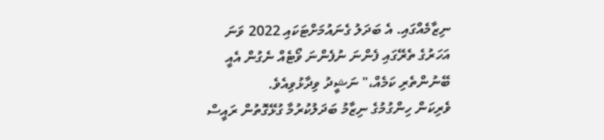ނިޒާމެއްގައި. އެ ބަދަލު ގެނައުމަށްޓަކައި 2022 ވަނަ އަހަރުގެ ތެރޭގައި ފެންނަ ނުފެންނަ ވޯޓެއް ނެގުން އެއީ ބޭނުންތެރި ކަމެއް،" ނަޝީދު ވިދާޅުވިއެވެ.
ވެރިކަން ހިންގުމުގެ ނިޒާމު ބަދަލުކުރުމާ ގުޅޭގޮތުން ރައީސް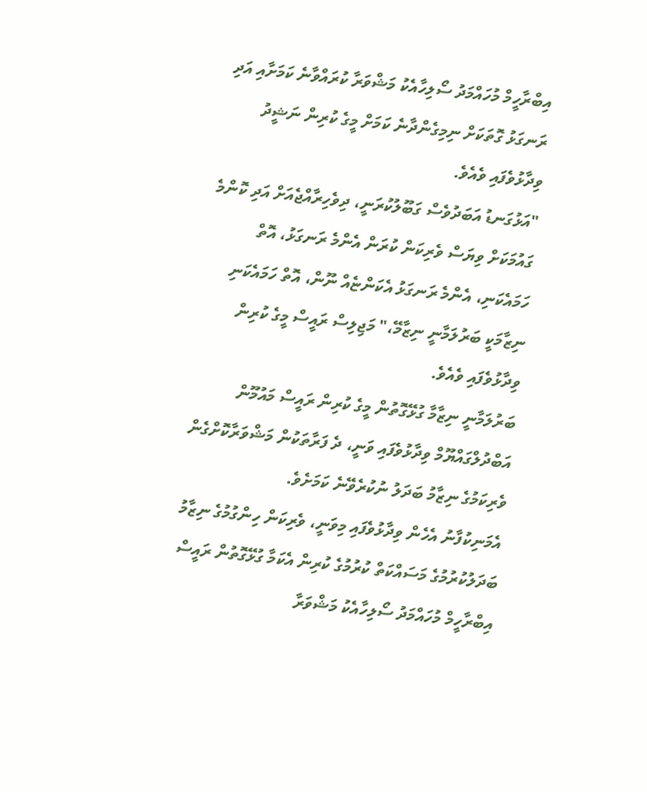އިބްރާހީމް މުހައްމަދު ސޯލިހާއެކު މަޝްވަރާ ކުރައްވާނެ ކަމަށާއި އަދި ރަނގަޅު ގޮތަކަށް ނިމިގެންދާނެ ކަމަށް މީގެ ކުރިން ނަޝީދު ވިދާޅުވެފައި ވެއެވެ.
"އަޅުގަނޑު އަބަދުވެސް ގަބޫލުކުރަނީ، ދިވެހިރާއްޖެއަށް އަދި ކޮންމެ ގައުމަކަށް ވިޔަސް ވެރިކަން ކުރަން އެންމެ ރަނގަޅު، އޮތް ހަމައެކަނި، އެންމެ ރަނގަޅު އެކަންޏެއް ނޫން، އޮތް ހަމައެކަނި ނިޒާމަކީ ބަރުލަމާނީ ނިޒާމޭ،" މަޖިލިސް ރައީސް މީގެ ކުރިން ވިދާޅުވެފައި ވެއެވެ.
ބަރުލަމާނީ ނިޒާމާ ގުޅޭގޮތުން މީގެ ކުރިން ރައީސް މައުމޫން އަބްދުލްގައްޔޫމް ވިދާޅުވެފައި ވަނީ، ދެ ފަރާތަކުން މަޝްވަރާކޮށްގެން ވެރިކަމުގެ ނިޒާމު ބަދަލު ނުކުރެވޭނެ ކަމަށެވެ.
އެމަނިކުފާނު އެހެން ވިދާޅުވެފައި މިވަނީ، ވެރިކަން ހިންގުމުގެ ނިޒާމު ބަދަލުކުރުމުގެ މަސައްކަތް ކުރުމުގެ ކުރިން އެކަމާ ގުޅޭގޮތުން ރައީސް އިބްރާހީމް މުހައްމަދު ސޯލިހާއެކު މަޝްވަރާ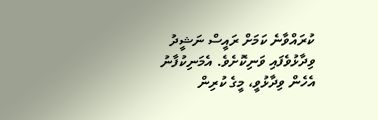ކުރައްވާނެ ކަމަށް ރައީސް ނަޝީދު ވިދާޅުވެފައި ވަނިކޮށެވެ. އެމަނިކުފާނު އެހެން ވިދާޅުވީ، މީގެ ކުރިން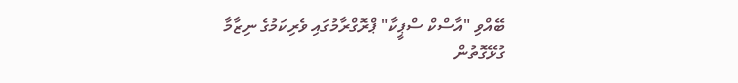ބޭއްވި "އާސްކް ސްޕީކާ" ޕްރޮގްރާމުގައި ވެރިކަމުގެ ނިޒާމާ ގުޅޭގޮތުން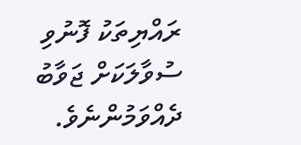ރައްޔިތަކު ފޮނުވި ސުވާލަކަށް ޖަވާބު ދެއްވަމުންނެވެ.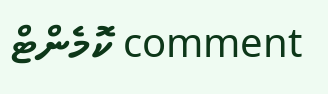comment ކޮމެންޓް